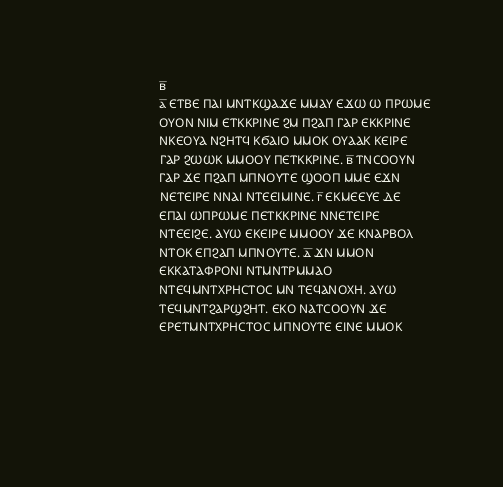ⲃ̅
ⲁ̅ ⲈⲦⲂⲈ ⲠⲀⲒ ⲘⲚⲦⲔϢⲀϪⲈ ⲘⲘⲀⲨ ⲈϪⲰ Ⲱ ⲠⲢⲰⲘⲈ ⲞⲨⲞⲚ ⲚⲒⲘ ⲈⲦⲔⲔⲢⲒⲚⲈ ϨⲘ ⲠϨⲀⲠ ⲄⲀⲢ ⲈⲔⲔⲢⲒⲚⲈ ⲚⲔⲈⲞⲨⲀ ⲚϨⲎⲦϤ ⲔϬⲀⲒⲞ ⲘⲘⲞⲔ ⲞⲨⲀⲀⲔ ⲔⲈⲒⲢⲈ ⲄⲀⲢ ϨⲰⲰⲔ ⲘⲘⲞⲞⲨ ⲠⲈⲦⲔⲔⲢⲒⲚⲈ. ⲃ̅ ⲦⲚⲤⲞⲞⲨⲚ ⲄⲀⲢ ϪⲈ ⲠϨⲀⲠ ⲘⲠⲚⲞⲨⲦⲈ ϢⲞⲞⲠ ⲘⲘⲈ ⲈϪⲚ ⲚⲈⲦⲈⲒⲢⲈ ⲚⲚⲀⲒ ⲚⲦⲈⲈⲒⲘⲒⲚⲈ. ⲅ̅ ⲈⲔⲘⲈⲈⲨⲈ ⲆⲈ ⲈⲠⲀⲒ ⲰⲠⲢⲰⲘⲈ ⲠⲈⲦⲔⲔⲢⲒⲚⲈ ⲚⲚⲈⲦⲈⲒⲢⲈ ⲚⲦⲈⲈⲒϨⲈ. ⲀⲨⲰ ⲈⲔⲈⲒⲢⲈ ⲘⲘⲞⲞⲨ ϪⲈ ⲔⲚⲀⲢⲂⲞⲖ ⲚⲦⲞⲔ ⲈⲠϨⲀⲠ ⲘⲠⲚⲞⲨⲦⲈ. ⲇ̅ ϪⲚ ⲘⲘⲞⲚ ⲈⲔⲔⲀⲦⲀⲪⲢⲞⲚⲒ ⲚⲦⲘⲚⲦⲢⲘⲘⲀⲞ ⲚⲦⲈϤⲘⲚⲦⲬⲢⲎⲤⲦⲞⲤ ⲘⲚ ⲦⲈϤⲀⲚⲞⲬⲎ. ⲀⲨⲰ ⲦⲈϤⲘⲚⲦϨⲀⲢϢϨⲎⲦ. ⲈⲔⲞ ⲚⲀⲦⲤⲞⲞⲨⲚ ϪⲈ ⲈⲢⲈⲦⲘⲚⲦⲬⲢⲎⲤⲦⲞⲤ ⲘⲠⲚⲞⲨⲦⲈ ⲈⲒⲚⲈ ⲘⲘⲞⲔ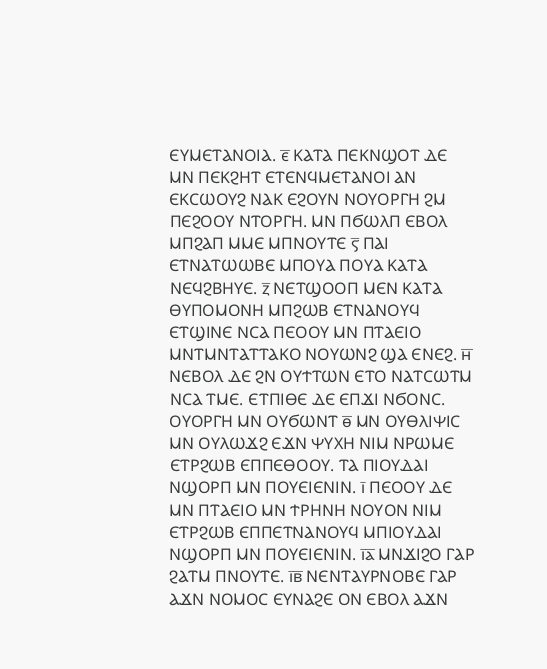ⲈⲨⲘⲈⲦⲀⲚⲞⲒⲀ. ⲉ̅ ⲔⲀⲦⲀ ⲠⲈⲔⲚϢⲞⲦ ⲆⲈ ⲘⲚ ⲠⲈⲔϨⲎⲦ ⲈⲦⲈⲚϤⲘⲈⲦⲀⲚⲞⲒ ⲀⲚ ⲈⲔⲤⲰⲞⲨϨ ⲚⲀⲔ ⲈϨⲞⲨⲚ ⲚⲞⲨⲞⲢⲄⲎ ϨⲘ ⲠⲈϨⲞⲞⲨ ⲚⲦⲞⲢⲄⲎ. ⲘⲚ ⲠϬⲰⲖⲠ ⲈⲂⲞⲖ ⲘⲠϨⲀⲠ ⲘⲘⲈ ⲘⲠⲚⲞⲨⲦⲈ ⲋ̅ ⲠⲀⲒ ⲈⲦⲚⲀⲦⲰⲰⲂⲈ ⲘⲠⲞⲨⲀ ⲠⲞⲨⲀ ⲔⲀⲦⲀ ⲚⲈϤϨⲂⲎⲨⲈ. ⲍ̅ ⲚⲈⲦϢⲞⲞⲠ ⲘⲈⲚ ⲔⲀⲦⲀ ⲐⲨⲠⲞⲘⲞⲚⲎ ⲘⲠϨⲰⲂ ⲈⲦⲚⲀⲚⲞⲨϤ ⲈⲦϢⲒⲚⲈ ⲚⲤⲀ ⲠⲈⲞⲞⲨ ⲘⲚ ⲠⲦⲀⲈⲒⲞ ⲘⲚⲦⲘⲚⲦⲀⲦⲦⲀⲔⲞ ⲚⲞⲨⲰⲚϨ ϢⲀ ⲈⲚⲈϨ. ⲏ̅ ⲚⲈⲂⲞⲖ ⲆⲈ ϨⲚ ⲞⲨϮⲦⲰⲚ ⲈⲦⲞ ⲚⲀⲦⲤⲰⲦⲘ ⲚⲤⲀ ⲦⲘⲈ. ⲈⲦⲠⲒⲐⲈ ⲆⲈ ⲈⲠϪⲒ ⲚϬⲞⲚⲤ. ⲞⲨⲞⲢⲄⲎ ⲘⲚ ⲞⲨϬⲰⲚⲦ ⲑ̅ ⲘⲚ ⲞⲨⲐⲖⲒⲮⲒⲤ ⲘⲚ ⲞⲨⲖⲰϪϨ ⲈϪⲚ ⲮⲨⲬⲎ ⲚⲒⲘ ⲚⲢⲰⲘⲈ ⲈⲦⲢϨⲰⲂ ⲈⲠⲠⲈⲐⲞⲞⲨ. ⲦⲀ ⲠⲒⲞⲨⲆⲀⲒ ⲚϢⲞⲢⲠ ⲘⲚ ⲠⲞⲨⲈⲒⲈⲚⲒⲚ. ⲓ̅ ⲠⲈⲞⲞⲨ ⲆⲈ ⲘⲚ ⲠⲦⲀⲈⲒⲞ ⲘⲚ ϮⲢⲎⲚⲎ ⲚⲞⲨⲞⲚ ⲚⲒⲘ ⲈⲦⲢϨⲰⲂ ⲈⲠⲠⲈⲦⲚⲀⲚⲞⲨϤ ⲘⲠⲒⲞⲨⲆⲀⲒ ⲚϢⲞⲢⲠ ⲘⲚ ⲠⲞⲨⲈⲒⲈⲚⲒⲚ. ⲓ̅ⲁ̅ ⲘⲚϪⲒϨⲞ ⲄⲀⲢ ϨⲀⲦⲘ ⲠⲚⲞⲨⲦⲈ. ⲓ̅ⲃ̅ ⲚⲈⲚⲦⲀⲨⲢⲚⲞⲂⲈ ⲄⲀⲢ ⲀϪⲚ ⲚⲞⲘⲞⲤ ⲈⲨⲚⲀϨⲈ ⲞⲚ ⲈⲂⲞⲖ ⲀϪⲚ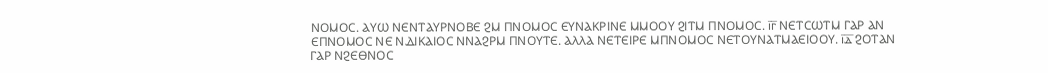ⲚⲞⲘⲞⲤ. ⲀⲨⲰ ⲚⲈⲚⲦⲀⲨⲢⲚⲞⲂⲈ ϨⲘ ⲠⲚⲞⲘⲞⲤ ⲈⲨⲚⲀⲔⲢⲒⲚⲈ ⲘⲘⲞⲞⲨ ϨⲒⲦⲘ ⲠⲚⲞⲘⲞⲤ. ⲓ̅ⲅ̅ ⲚⲈⲦⲤⲰⲦⲘ ⲄⲀⲢ ⲀⲚ ⲈⲠⲚⲞⲘⲞⲤ ⲚⲈ ⲚⲆⲒⲔⲀⲒⲞⲤ ⲚⲚⲀϨⲢⲘ ⲠⲚⲞⲨⲦⲈ. ⲀⲖⲖⲀ ⲚⲈⲦⲈⲒⲢⲈ ⲘⲠⲚⲞⲘⲞⲤ ⲚⲈⲦⲞⲨⲚⲀⲦⲘⲀⲈⲒⲞⲞⲨ. ⲓ̅ⲇ̅ ϨⲞⲦⲀⲚ ⲄⲀⲢ ⲚϨⲈⲐⲚⲞⲤ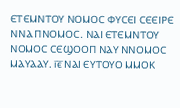ⲈⲦⲈⲘⲚⲦⲞⲨ ⲚⲞⲘⲞⲤ ⲪⲨⲤⲈⲒ ⲤⲈⲈⲒⲢⲈ ⲚⲚⲀ ⲠⲚⲞⲘⲞⲤ. ⲚⲀⲒ ⲈⲦⲈⲘⲚⲦⲞⲨ ⲚⲞⲘⲞⲤ ⲤⲈϢⲞⲞⲠ ⲚⲀⲨ ⲚⲚⲞⲘⲞⲤ ⲘⲀⲨⲀⲀⲨ. ⲓ̅ⲉ̅ ⲚⲀⲒ ⲈⲨⲦⲞⲨⲞ ⲘⲘⲞⲔ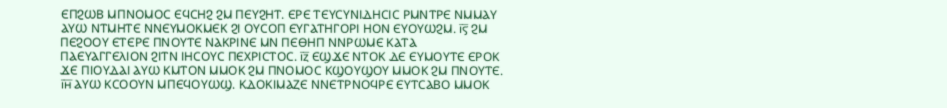ⲈⲠϨⲰⲂ ⲘⲠⲚⲞⲘⲞⲤ ⲈϤⲤⲎϨ ϨⲘ ⲠⲈⲨϨⲎⲦ. ⲈⲢⲈ ⲦⲈⲨⲤⲨⲚⲒⲆⲎⲤⲒⲤ ⲢⲘⲚⲦⲢⲈ ⲚⲘⲘⲀⲨ ⲀⲨⲰ ⲚⲦⲘⲎⲦⲈ ⲚⲚⲈⲨⲘⲞⲔⲘⲈⲔ ϨⲒ ⲞⲨⲤⲞⲠ ⲈⲨⲄⲀⲦⲎⲄⲞⲢⲒ ⲎⲞⲚ ⲈⲨⲞⲨⲰϨⲘ. ⲓ̅ⲋ̅ ϨⲘ ⲠⲈϨⲞⲞⲨ ⲈⲦⲈⲢⲈ ⲠⲚⲞⲨⲦⲈ ⲚⲀⲔⲢⲒⲚⲈ ⲘⲚ ⲠⲈⲐⲎⲠ ⲚⲚⲢⲰⲘⲈ ⲔⲀⲦⲀ ⲠⲀⲈⲨⲀⲄⲄⲈⲖⲒⲞⲚ ϨⲒⲦⲚ ⲒⲎⲤⲞⲨⲤ ⲠⲈⲬⲢⲒⲤⲦⲞⲤ. ⲓ̅ⲍ̅ ⲈϢϪⲈ ⲚⲦⲞⲔ ⲆⲈ ⲈⲨⲘⲞⲨⲦⲈ ⲈⲢⲞⲔ ϪⲈ ⲠⲒⲞⲨⲆⲀⲒ ⲀⲨⲰ ⲔⲘⲦⲞⲚ ⲘⲘⲞⲔ ϨⲘ ⲠⲚⲞⲘⲞⲤ ⲔϢⲞⲨϢⲞⲨ ⲘⲘⲞⲔ ϨⲘ ⲠⲚⲞⲨⲦⲈ. ⲓ̅ⲏ̅ ⲀⲨⲰ ⲔⲤⲞⲞⲨⲚ ⲘⲠⲈϤⲞⲨⲰϢ. ⲔⲆⲞⲔⲒⲘⲀⲌⲈ ⲚⲚⲈⲦⲢⲚⲞϤⲢⲈ ⲈⲨⲦⲤⲀⲂⲞ ⲘⲘⲞⲔ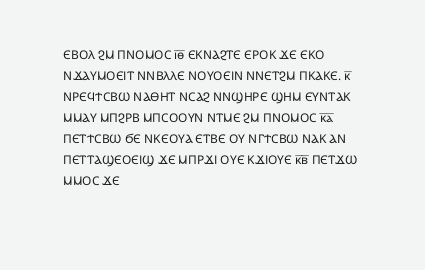ⲈⲂⲞⲖ ϨⲘ ⲠⲚⲞⲘⲞⲤ ⲓ̅ⲑ̅ ⲈⲔⲚⲀϨⲦⲈ ⲈⲢⲞⲔ ϪⲈ ⲈⲔⲞ ⲚϪⲀⲨⲘⲞⲈⲒⲦ ⲚⲚⲂⲖⲖⲈ ⲚⲞⲨⲞⲈⲒⲚ ⲚⲚⲈⲦϨⲘ ⲠⲔⲀⲔⲈ. ⲕ̅ ⲚⲢⲈϤϮⲤⲂⲰ ⲚⲀⲐⲎⲦ ⲚⲤⲀϨ ⲚⲚϢⲎⲢⲈ ϢⲎⲘ ⲈⲨⲚⲦⲀⲔ ⲘⲘⲀⲨ ⲘⲠϨⲢⲂ ⲘⲠⲤⲞⲞⲨⲚ ⲚⲦⲘⲈ ϨⲘ ⲠⲚⲞⲘⲞⲤ ⲕ̅ⲁ̅ ⲠⲈⲦϮⲤⲂⲰ ϬⲈ ⲚⲔⲈⲞⲨⲀ ⲈⲦⲂⲈ ⲞⲨ ⲚⲄϮⲤⲂⲰ ⲚⲀⲔ ⲀⲚ ⲠⲈⲦⲦⲀϢⲈⲞⲈⲒϢ ϪⲈ ⲘⲠⲢϪⲒ ⲞⲨⲈ ⲔϪⲒⲞⲨⲈ ⲕ̅ⲃ̅ ⲠⲈⲦϪⲰ ⲘⲘⲞⲤ ϪⲈ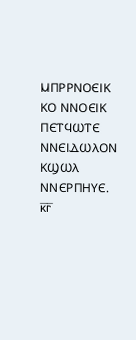ⲘⲠⲢⲢⲚⲞⲈⲒⲔ ⲔⲞ ⲚⲚⲞⲈⲒⲔ ⲠⲈⲦϤⲰⲦⲈ ⲚⲚⲈⲒⲆⲰⲖⲞⲚ ⲔϢⲰⲖ ⲚⲚⲈⲢⲠⲎⲨⲈ. ⲕ̅ⲅ̅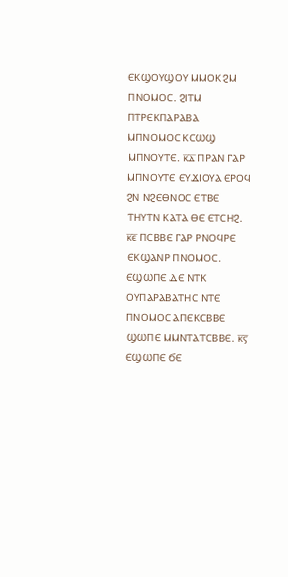ⲈⲔϢⲞⲨϢⲞⲨ ⲘⲘⲞⲔ ϨⲘ ⲠⲚⲞⲘⲞⲤ. ϨⲒⲦⲘ ⲠⲦⲢⲈⲔⲠⲀⲢⲀⲂⲀ ⲘⲠⲚⲞⲘⲞⲤ ⲔⲤⲰϢ ⲘⲠⲚⲞⲨⲦⲈ. ⲕ̅ⲇ̅ ⲠⲢⲀⲚ ⲄⲀⲢ ⲘⲠⲚⲞⲨⲦⲈ ⲈⲨϪⲒⲞⲨⲀ ⲈⲢⲞϤ ϨⲚ ⲚϨⲈⲐⲚⲞⲤ ⲈⲦⲂⲈ ⲦⲎⲨⲦⲚ ⲔⲀⲦⲀ ⲐⲈ ⲈⲦⲤⲎϨ. ⲕ̅ⲉ̅ ⲠⲤⲂⲂⲈ ⲄⲀⲢ ⲢⲚⲞϤⲢⲈ ⲈⲔϢⲀⲚⲢ ⲠⲚⲞⲘⲞⲤ. ⲈϢⲰⲠⲈ ⲆⲈ ⲚⲦⲔ ⲞⲨⲠⲀⲢⲀⲂⲀⲦⲎⲤ ⲚⲦⲈ ⲠⲚⲞⲘⲞⲤ ⲀⲠⲈⲔⲤⲂⲂⲈ ϢⲰⲠⲈ ⲘⲘⲚⲦⲀⲦⲤⲂⲂⲈ. ⲕ̅ⲋ̅ ⲈϢⲰⲠⲈ ϬⲈ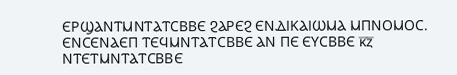ⲈⲢϢⲀⲚⲦⲘⲚⲦⲀⲦⲤⲂⲂⲈ ϨⲀⲢⲈϨ ⲈⲚⲆⲒⲔⲀⲒⲰⲘⲀ ⲘⲠⲚⲞⲘⲞⲤ. ⲈⲚⲤⲈⲚⲀⲈⲠ ⲦⲈϤⲘⲚⲦⲀⲦⲤⲂⲂⲈ ⲀⲚ ⲠⲈ ⲈⲨⲤⲂⲂⲈ ⲕ̅ⲍ̅ ⲚⲦⲈⲦⲘⲚⲦⲀⲦⲤⲂⲂⲈ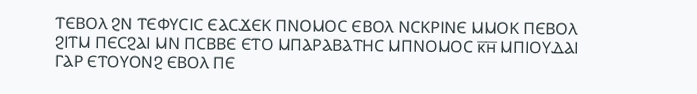ⲦⲈⲂⲞⲖ ϨⲚ ⲦⲈⲪⲨⲤⲒⲤ ⲈⲀⲤϪⲈⲔ ⲠⲚⲞⲘⲞⲤ ⲈⲂⲞⲖ ⲚⲤⲔⲢⲒⲚⲈ ⲘⲘⲞⲔ ⲠⲈⲂⲞⲖ ϨⲒⲦⲘ ⲠⲈⲤϨⲀⲒ ⲘⲚ ⲠⲤⲂⲂⲈ ⲈⲦⲞ ⲘⲠⲀⲢⲀⲂⲀⲦⲎⲤ ⲘⲠⲚⲞⲘⲞⲤ ⲕ̅ⲏ̅ ⲘⲠⲒⲞⲨⲆⲀⲒ ⲄⲀⲢ ⲈⲦⲞⲨⲞⲚϨ ⲈⲂⲞⲖ ⲠⲈ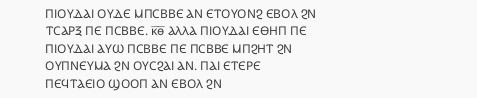ⲠⲒⲞⲨⲆⲀⲒ ⲞⲨⲆⲈ ⲘⲠⲤⲂⲂⲈ ⲀⲚ ⲈⲦⲞⲨⲞⲚϨ ⲈⲂⲞⲖ ϨⲚ ⲦⲤⲀⲢⲜ ⲠⲈ ⲠⲤⲂⲂⲈ. ⲕ̅ⲑ̅ ⲀⲖⲖⲀ ⲠⲒⲞⲨⲆⲀⲒ ⲈⲐⲎⲠ ⲠⲈ ⲠⲒⲞⲨⲆⲀⲒ ⲀⲨⲰ ⲠⲤⲂⲂⲈ ⲠⲈ ⲠⲤⲂⲂⲈ ⲘⲠϨⲎⲦ ϨⲚ ⲞⲨⲠⲚⲈⲨⲘⲀ ϨⲚ ⲞⲨⲤϨⲀⲒ ⲀⲚ. ⲠⲀⲒ ⲈⲦⲈⲢⲈ ⲠⲈϤⲦⲀⲈⲒⲞ ϢⲞⲞⲠ ⲀⲚ ⲈⲂⲞⲖ ϨⲚ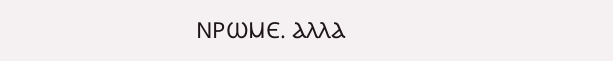ⲚⲢⲰⲘⲈ. ⲀⲖⲖⲀ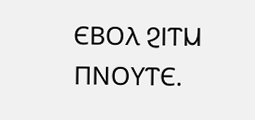ⲈⲂⲞⲖ ϨⲒⲦⲘ ⲠⲚⲞⲨⲦⲈ.